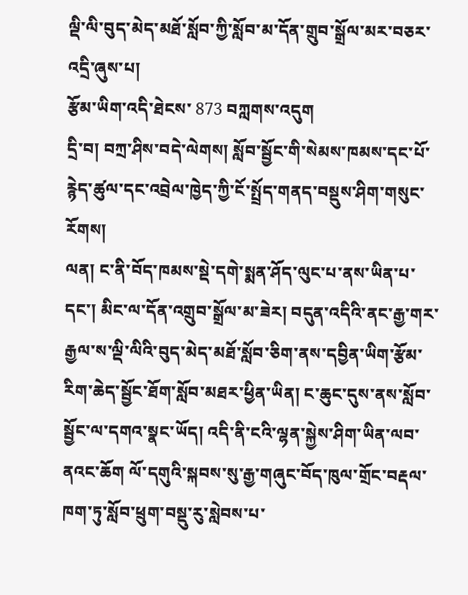ལྡི་ལི་བུད་མེད་མཐོ་སློབ་ཀྱི་སློབ་མ་དོན་གྲུབ་སྒྲོལ་མར་བཅར་འདྲི་ཞུས་པ།
རྩོམ་ཡིག་འདི་ཐེངས་ 873 བཀླགས་འདུག
དྲི་བ། བཀྲ་ཤིས་བདེ་ལེགས། སློབ་སྦྱོང་གི་སེམས་ཁམས་དང་པོ་རྙེད་ཚུལ་དང་འབྲེལ་ཁྱེད་ཀྱི་ངོ་སྤྲོད་གནད་བསྡུས་ཤིག་གསུང་རོགས།
ལན། ང་ནི་བོད་ཁམས་སྡེ་དགེ་སྨན་ཤོད་ལུང་པ་ནས་ཡིན་པ་དང་། མིང་ལ་དོན་འགྲུབ་སྒྲོལ་མ་ཟེར། བདུན་འདིའི་ནང་རྒྱ་གར་རྒྱལ་ས་ལྡི་ལིའི་བུད་མེད་མཐོ་སློབ་ཅིག་ནས་དབྱིན་ཡིག་རྩོམ་རིག་ཆེད་སྦྱོང་ཐོག་སློབ་མཐར་ཕྱིན་ཡིན། ང་ཆུང་དུས་ནས་སློབ་སྦྱོང་ལ་དགའ་སྣང་ཡོད། འདི་ནི་ངའི་ལྷན་སྐྱེས་ཤིག་ཡིན་ལབ་ནའང་ཆོག ལོ་དགུའི་སྐབས་སུ་རྒྱ་གཞུང་བོད་ཁུལ་གྲོང་བརྡལ་ཁག་ཏུ་སློབ་ཕྲུག་བསྡུ་རུ་སླེབས་པ་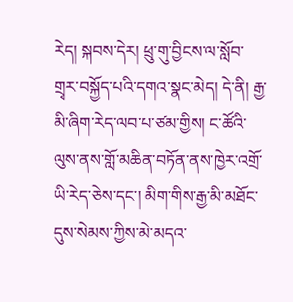རེད། སྐབས་དེར། ཕྲུ་གུ་བྱིངས་ལ་སློབ་གྲྭར་བསྐྱོད་པའི་དགའ་སྣང་མེད། དེ་ནི། རྒྱ་མི་ཞིག་རེད་ལབ་པ་ཙམ་གྱིས། ང་ཚོའི་ལུས་ནས་གློ་མཆིན་བཏོན་ནས་ཁྱེར་འགྲོ་ཡི་རེད་ཅེས་དང་། མིག་གིས་རྒྱ་མི་མཐོང་དུས་སེམས་ཀྱིས་མེ་མདའ་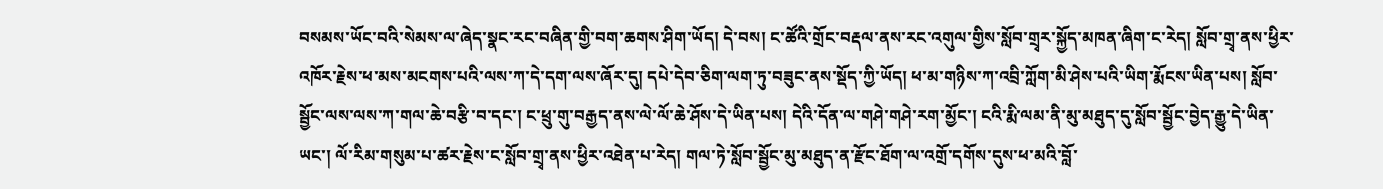བསམས་ཡོང་བའི་སེམས་ལ་ཞེད་སྣང་རང་བཞིན་གྱི་བག་ཆགས་ཤིག་ཡོད། དེ་བས། ང་ཚོའི་གྲོང་བརྡལ་ནས་རང་འགུལ་གྱིས་སློབ་གྲྭར་སྐྱོད་མཁན་ཞིག་ང་རེད། སློབ་གྲྭ་ནས་ཕྱིར་འཁོར་རྗེས་ཕ་མས་མངགས་པའི་ལས་ཀ་དེ་དག་ལས་ཞོར་དུ། དཔེ་དེབ་ཅིག་ལག་ཏུ་བཟུང་ནས་སྡོད་ཀྱི་ཡོད། ཕ་མ་གཉིས་ཀ་འབྲི་ཀློག་མི་ཤེས་པའི་ཡིག་རྨོངས་ཡིན་པས། སློབ་སྦྱོང་ལས་ལས་ཀ་གལ་ཆེ་བརྩི་བ་དང་། ང་ཕྲུ་གུ་བརྒྱད་ནས་ལེ་ལོ་ཆེ་ཤོས་དེ་ཡིན་པས། དེའི་དོན་ལ་གཤེ་གཤེ་རག་མྱོང་། ངའི་རྨི་ལམ་ནི་མུ་མཐུད་དུ་སློབ་སྦྱོང་བྱེད་རྒྱུ་དེ་ཡིན་ཡང་། ལོ་རིམ་གསུམ་པ་ཚར་རྗེས་ང་སློབ་གྲྭ་ནས་ཕྱིར་འཐེན་པ་རེད། གལ་ཏེ་སློབ་སྦྱོང་མུ་མཐུད་ན་རྫོང་ཐོག་ལ་འགྲོ་དགོས་དུས་ཕ་མའི་བློ་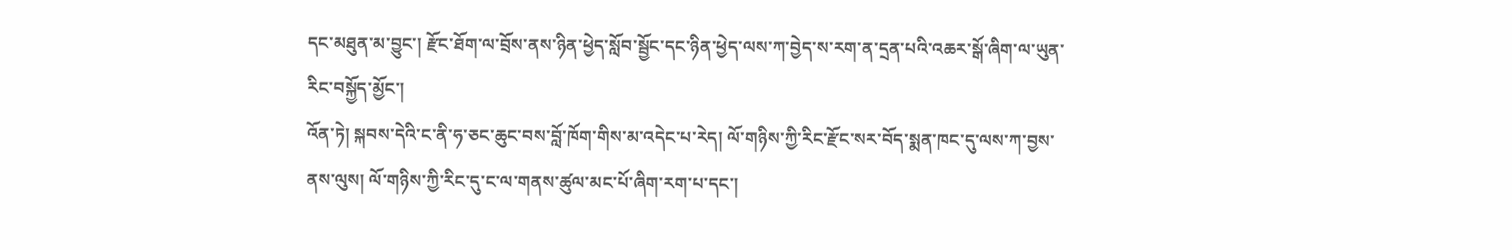དང་མཐུན་མ་བྱུང་། རྫོང་ཐོག་ལ་བྲོས་ནས་ཉིན་ཕྱེད་སློབ་སྦྱོང་དང་ཉིན་ཕྱེད་ལས་ཀ་བྱེད་ས་རག་ན་དྲན་པའི་འཆར་སྒོ་ཞིག་ལ་ཡུན་རིང་བསྐྱོད་མྱོང་།
འོན་ཏེ། སྐབས་དེའི་ང་ནི་ཧ་ཅང་ཆུང་བས་བློ་ཁོག་གིས་མ་འདེང་པ་རེད། ལོ་གཉིས་ཀྱི་རིང་རྫོང་སར་བོད་སྨན་ཁང་དུ་ལས་ཀ་བྱས་ནས་ལུས། ལོ་གཉིས་ཀྱི་རིང་དུ་ང་ལ་གནས་ཚུལ་མང་པོ་ཞིག་རག་པ་དང་།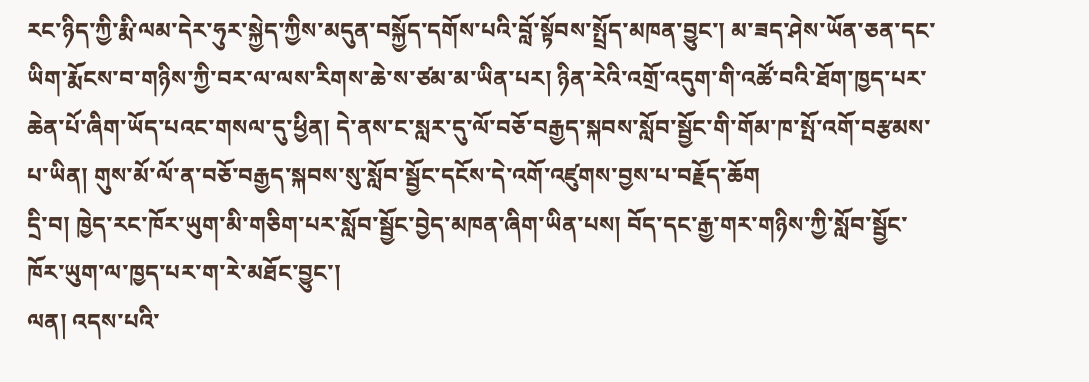རང་ཉིད་ཀྱི་རྨི་ལམ་དེར་ཧུར་སྐྱེད་ཀྱིས་མདུན་བསྐྱོད་དགོས་པའི་བློ་སྟོབས་སྤྲོད་མཁན་བྱུང་། མ་ཟད་ཤེས་ཡོན་ཅན་དང་ཡིག་རྨོངས་བ་གཉིས་ཀྱི་བར་ལ་ལས་རིགས་ཆེ་ས་ཙམ་མ་ཡིན་པར། ཉིན་རེའི་འགྲོ་འདུག་གི་འཚོ་བའི་ཐོག་ཁྱད་པར་ཆེན་པོ་ཞིག་ཡོད་པའང་གསལ་དུ་ཕྱིན། དེ་ནས་ང་སླར་དུ་ལོ་བཅོ་བརྒྱད་སྐབས་སློབ་སྦྱོང་གི་གོམ་ཁ་སྤོ་འགོ་བརྩམས་པ་ཡིན། གུས་མོ་ལོ་ན་བཅོ་བརྒྱད་སྐབས་སུ་སློབ་སྦྱོང་དངོས་དེ་འགོ་འཛུགས་བྱས་པ་བརྗོད་ཆོག
དྲི་བ། ཁྱེད་རང་ཁོར་ཡུག་མི་གཅིག་པར་སློབ་སྦྱོང་བྱེད་མཁན་ཞིག་ཡིན་པས། བོད་དང་རྒྱ་གར་གཉིས་ཀྱི་སློབ་སྦྱོང་ཁོར་ཡུག་ལ་ཁྱད་པར་ག་རེ་མཐོང་བྱུང་།
ལན། འདས་པའི་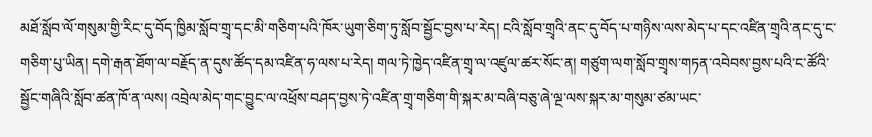མཐོ་སློབ་ལོ་གསུམ་གྱི་རིང་དུ་བོད་ཁྱིམ་སློབ་གྲྭ་དང་མི་གཅིག་པའི་ཁོར་ཡུག་ཅིག་ཏུ་སློབ་སྦྱོང་བྱས་པ་རེད། ངའི་སློབ་གྲྭའི་ནང་དུ་བོད་པ་གཉིས་ལས་མེད་པ་དང་འཛིན་གྲྭའི་ནང་དུ་ང་གཅིག་པུ་ཡིན། དགེ་རྒན་ཐོག་ལ་བརྗོད་ན་དུས་ཚོད་དམ་འཛིན་ཧ་ལས་པ་རེད། གལ་ཏེ་ཁྱེད་འཛིན་གྲྭ་ལ་འཛུལ་ཚར་སོང་ན། གཙུག་ལག་སློབ་གྲྭས་གཏན་འབེབས་བྱས་པའི་ང་ཚོའི་སྦྱོང་གཞིའི་སློབ་ཚན་ཁོ་ན་ལས། འབྲེལ་མེད་གང་བྱུང་ལ་འཕྲོས་བཤད་བྱས་ཏེ་འཛིན་གྲྭ་གཅིག་གི་སྐར་མ་བཞི་བཅུ་ཞེ་ལྔ་ལས་སྐར་མ་གསུམ་ཙམ་ཡང་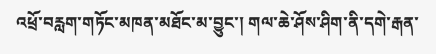འཕྲོ་བརླག་གཏོང་མཁན་མཐོང་མ་བྱུང་། གལ་ཆེ་ཤོས་ཤིག་ནི་དགེ་རྒན་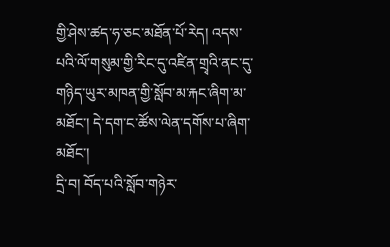གྱི་ཤེས་ཚད་ཧ་ཅང་མཐོན་པོ་རེད། འདས་པའི་ལོ་གསུམ་གྱི་རིང་དུ་འཛིན་གྲྭའི་ནང་དུ་གཉིད་ཡུར་མཁན་གྱི་སློབ་མ་རྐང་ཞིག་མ་མཐོང་། དེ་དག་ང་ཚོས་ལེན་དགོས་པ་ཞིག་མཐོང་།
དྲི་བ། བོད་པའི་སློབ་གཉེར་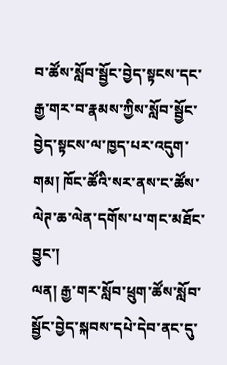བ་ཚོས་སློབ་སྦྱོང་བྱེད་སྟངས་དང་རྒྱ་གར་བ་རྣམས་ཀྱིས་སློབ་སྦྱོང་བྱེད་སྟངས་ལ་ཁྱད་པར་འདུག་གམ། ཁོང་ཚོའི་སར་ནས་ང་ཚོས་ལེཊ་ཆ་ལེན་དགོས་པ་གང་མཐོང་བྱུང་།
ལན། རྒྱ་གར་སློབ་ཕྲུག་ཚོས་སློབ་སྦྱོང་བྱེད་སྐབས་དཔེ་དེབ་ནང་དུ་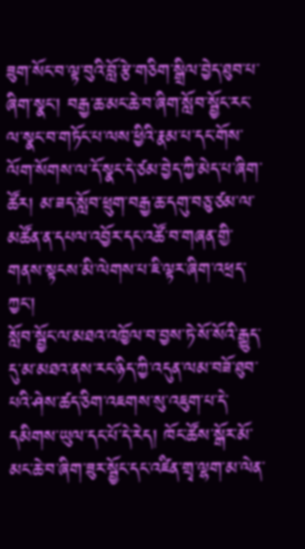ཟུག་སོང་བ་ལྟ་བུའི་བློ་རྩེ་གཅིག་སྒྲིལ་བྱེད་ཐུབ་པ་ཞིག་སྣང་། བརྒྱ་ཆ་མང་ཆེ་བ་ཞིག་སློབ་སྦྱོང་རང་ལ་སྣང་བ་གཏོང་པ་ལས་ཕྱིའི་རྣམ་པ་དང་གོས་ལོག་སོགས་ལ་དོ་སྣང་དེ་ཙམ་བྱེད་ཀྱི་མེད་པ་ཞིག་ཚོར། མ་ཟད་སློབ་ཕྲུག་བརྒྱ་ཆ་དགུ་བཅུ་ཙམ་ལ་མཚོན་ན་དཔལ་འབྱོར་དང་འཚོ་བ་གཞན་གྱི་གནས་སྟངས་མི་ལེགས་པ་ཇི་ལྟར་ཞིག་འཕྲད་ཀྱང་།
སློབ་སྦྱོང་ལ་མཐའ་འཁྱོལ་བ་བྱས་ཏེ་སོ་སོའི་རྒྱུད་དུ་མ་མཐའ་ནས་རང་ཉིད་ཀྱི་འདུན་ལམ་བཟོ་ཐུབ་པའི་ཤེས་ཚད་ཅིག་འཇགས་སུ་འཇུག་པ་དེ་དམིགས་ཡུལ་དང་པོ་དེ་རེད། ཁོང་ཚོས་སྒོར་མོ་མང་ཆེ་བ་ཞིག་ཟུར་སྦྱོང་དང་འཛིན་གྲྭ་ལྷག་མ་ལེན་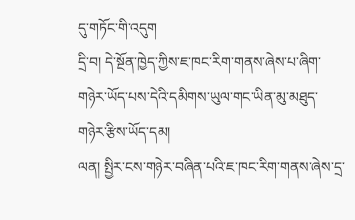དུ་གཏོང་གི་འདུག
དྲི་བ། དེ་སྔོན་ཁྱེད་ཀྱིས་ཇ་ཁང་རིག་གནས་ཞེས་པ་ཞིག་གཉེར་ཡོད་པས་དེའི་དམིགས་ཡུལ་གང་ཡིན་མུ་མཐུད་གཉེར་རྩིས་ཡོད་དམ།
ལན། སྤྱིར་ངས་གཉེར་བཞིན་པའི་ཇ་ཁང་རིག་གནས་ཞེས་དྲ་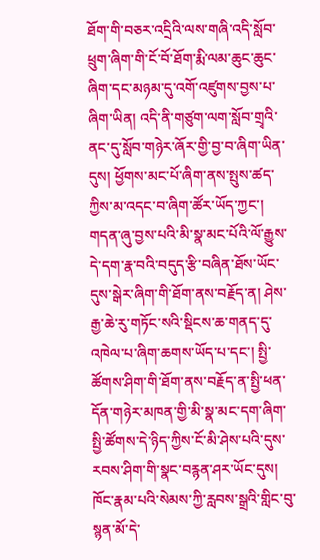ཐོག་གི་བཅར་འདྲིའི་ལས་གཞི་འདི་སློབ་ཕྲུག་ཞིག་གི་ངོ་བོ་ཐོག་རྨི་ལམ་ཆུང་ཆུང་ཞིག་དང་མཉམ་དུ་འགོ་འཛུགས་བྱས་པ་ཞིག་ཡིན། འདི་ནི་གཙུག་ལག་སློབ་གྲྭའི་ནང་དུ་སློབ་གཉེར་ཞོར་གྱི་བྱ་བ་ཞིག་ཡིན་དུས། ཕྱོགས་མང་པོ་ཞིག་ནས་སྤུས་ཚད་ཀྱིས་མ་འདང་བ་ཞིག་ཚོར་ཡོད་ཀྱང་། གདན་ཞུ་བྱས་པའི་མི་སྣ་མང་པོའི་ལོ་རྒྱུས་དེ་དག་རྣ་བའི་བདུད་རྩི་བཞིན་ཐོས་ཡོང་དུས་སྒེར་ཞིག་གི་ཐོག་ནས་བརྗོད་ན། ཤེས་རྒྱ་ཆེ་རུ་གཏོང་སའི་སྡིངས་ཆ་གནད་དུ་འཁེལ་པ་ཞིག་ཆགས་ཡོད་པ་དང་། སྤྱི་ཚོགས་ཤིག་གི་ཐོག་ནས་བརྗོད་ན་སྤྱི་ཕན་དོན་གཉེར་མཁན་གྱི་མི་སྣ་མང་དག་ཞིག་སྤྱི་ཚོགས་དེ་ཉིད་ཀྱིས་ངོ་མི་ཤེས་པའི་དུས་རབས་ཤིག་གི་སྣང་བརྙན་ཤར་ཡོང་དུས། ཁོང་རྣམ་པའི་སེམས་ཀྱི་རླབས་སྒྲའི་གླིང་བུ་སྙན་མོ་དེ་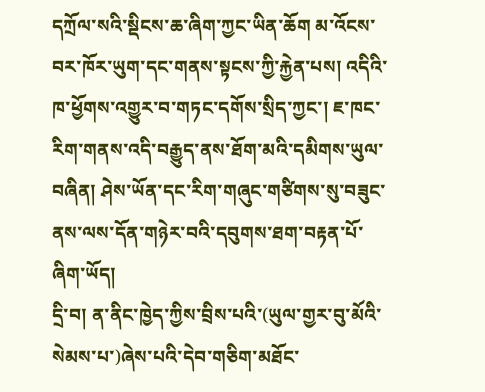དཀྲོལ་སའི་སྡིངས་ཆ་ཞིག་ཀྱང་ཡིན་ཆོག མ་འོངས་བར་ཁོར་ཡུག་དང་གནས་སྟངས་ཀྱི་རྐྱེན་པས། འདིའི་ཁ་ཕྱོགས་འགྱུར་བ་གཏང་དགོས་སྲིད་ཀྱང་། ཇ་ཁང་རིག་གནས་འདི་བརྒྱུད་ནས་ཐོག་མའི་དམིགས་ཡུལ་བཞིན། ཤེས་ཡོན་དང་རིག་གཞུང་གཙིགས་སུ་བཟུང་ནས་ལས་དོན་གཉེར་བའི་དབུགས་ཐག་བརྟན་པོ་ཞིག་ཡོད།
དྲི་བ། ན་ནིང་ཁྱེད་ཀྱིས་བྲིས་པའི་(ཡུལ་གྱར་བུ་མོའི་སེམས་པ་)ཞེས་པའི་དེབ་གཅིག་མཐོང་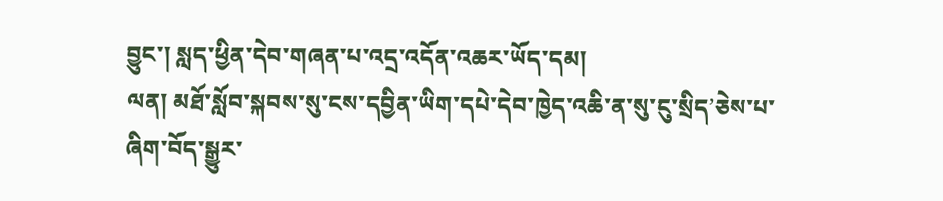བྱུང་། སླད་ཕྱིན་དེབ་གཞན་པ་འདྲ་འདོན་འཆར་ཡོད་དམ།
ལན། མཐོ་སློབ་སྐབས་སུ་ངས་དབྱིན་ཡིག་དཔེ་དེབ་ཁྱེད་འཆི་ན་སུ་ངུ་སྲིད’ཅེས་པ་ཞིག་བོད་སྒྱུར་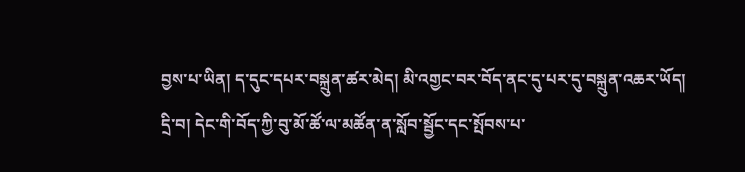བྱས་པ་ཡིན། ད་དུང་དཔར་བསྐྲུན་ཚར་མེད། མི་འགྱང་བར་བོད་ནང་དུ་པར་དུ་བསྐྲུན་འཆར་ཡོད།
དྲི་བ། དེང་གི་བོད་ཀྱི་བུ་མོ་ཚོ་ལ་མཚོན་ན་སློབ་སྦྱོང་དང་སྤོབས་པ་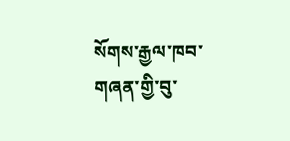སོགས་རྒྱལ་ཁབ་གཞན་གྱི་བུ་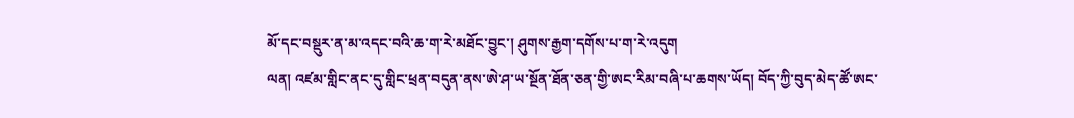མོ་དང་བསྡུར་ན་མ་འདང་བའི་ཆ་ག་རེ་མཐོང་བྱུང་། ཤུགས་རྒྱག་དགོས་པ་ག་རེ་འདུག
ལན། འཛམ་གླིང་ནང་དུ་གླིང་ཕྲན་བདུན་ནས་ཨེ་ཤ་ཡ་སྔོན་ཐོན་ཅན་གྱི་ཨང་རིམ་བཞི་པ་ཆགས་ཡོད། བོད་ཀྱི་བུད་མེད་ཚོ་ཨང་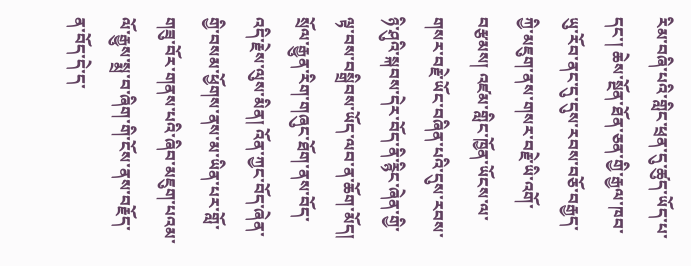རིམ་བཞི་པའི་གླིང་ཕྲན་དུ་ཚུད་ཡོད་པ་དང་། ཆེས་སྔོན་ཐོན་ཅན་གྱི་རྒྱལ་ཁབ་ཡུ་རོབ་ནང་དུ་དུས་རབས་བཅོ་བརྒྱད་ཀྱི་མཇུག་ནས་གསར་བརྗེ་ཡི་འགོ་བརྩམས། འཛམ་གླིང་ཁྱོན་ཡོངས་ལ་གསར་བརྗེ་ཡོང་བཞིན་པའི་དུས་རབས་ཉི་ཤུའི་སྐབས་དེར་བོད་ནི་རྙིང་ཞེན་གྱི་ལྟ་བས་བསྒྲིབས་ཡོད་ལབ་ན་ཆོག་མོད། སྲོལ་རྒྱུན་རིག་གཞུང་ཐོག་ནས་བོད་འདི་རྗེས་ལུས་མིན། འོན་ཀྱང་བོད་ཞེན་གྱི་བསམ་ཕྱོགས་ནས་མ་ཡིན་པར་གློ་གཟུ་བོར་གནས་པའི་ཞིབ་མཇུག་པའམ་ལོ་རྒྱུས་སྨྲ་བ་ཞིག་གི་ངོས་ནས་བརྗོད་ན་བོད་དེ་ད་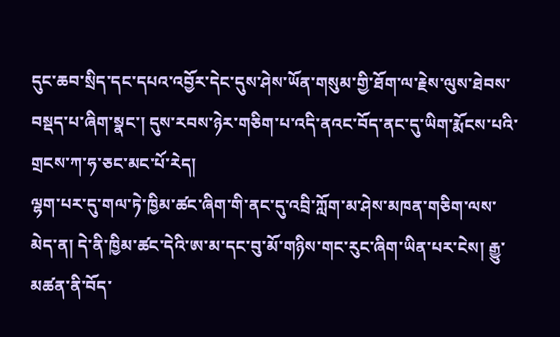དུང་ཆབ་སྲིད་དང་དཔའ་འབྱོར་དེང་དུས་ཤེས་ཡོན་གསུམ་གྱི་ཐོག་ལ་རྗེས་ལུས་ཐེབས་བསྡད་པ་ཞིག་སྣང་། དུས་རབས་ཉེར་གཅིག་པ་འདི་ནའང་བོད་ནང་དུ་ཡིག་རྨོངས་པའི་གྲངས་ཀ་ཧ་ཅང་མང་པོ་རེད།
ལྷག་པར་དུ་གལ་ཏེ་ཁྱིམ་ཚང་ཞིག་གི་ནང་དུ་འབྲི་ཀློག་མ་ཤེས་མཁན་གཅིག་ལས་མེད་ན། དེ་ནི་ཁྱིམ་ཚང་དེའི་ཨ་མ་དང་བུ་མོ་གཉིས་གང་རུང་ཞིག་ཡིན་པར་ངེས། རྒྱུ་མཚན་ནི་བོད་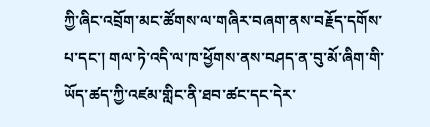ཀྱི་ཞིང་འབྲོག་མང་ཚོགས་ལ་གཞིར་བཞག་ནས་བརྗོད་དགོས་པ་དང་། གལ་ཏེ་འདི་ལ་ཁ་ཕྱོགས་ནས་བཤད་ན་བུ་མོ་ཞིག་གི་ཡོད་ཚད་ཀྱི་འཛམ་གླིང་ནི་ཐབ་ཚང་དང་དེར་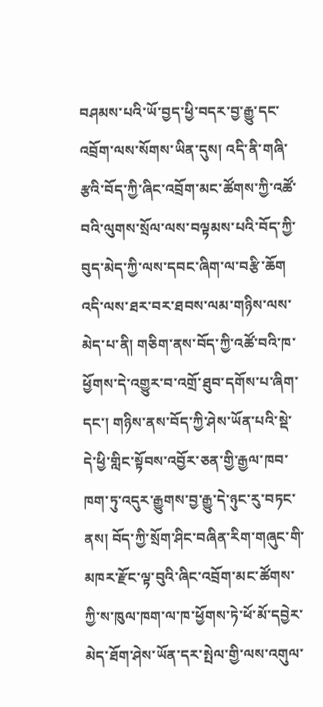བཤམས་པའི་ཡོ་བྱད་ཕྱི་བདར་བྱ་རྒྱུ་དང་འབྲོག་ལས་སོགས་ཡིན་དུས། འདི་ནི་གཞི་རྩའི་བོད་ཀྱི་ཞིང་འབྲོག་མང་ཚོགས་ཀྱི་འཚོ་བའི་ལུགས་སྲོལ་ལས་བལྟམས་པའི་བོད་ཀྱི་བུད་མེད་ཀྱི་ལས་དབང་ཞིག་ལ་བརྩི་ཆོག འདི་ལས་ཐར་བར་ཐབས་ལམ་གཉིས་ལས་མེད་པ་ནི། གཅིག་ནས་བོད་ཀྱི་འཚོ་བའི་ཁ་ཕྱོགས་དེ་འགྱུར་བ་འགྲོ་ཐུབ་དགོས་པ་ཞིག་དང་། གཉིས་ནས་བོད་ཀྱི་ཤེས་ཡོན་པའི་སྡེ་དེ་ཕྱི་གླིང་སྟོབས་འབྱོར་ཅན་གྱི་རྒྱལ་ཁབ་ཁག་ཏུ་འདུར་རྒྱུགས་བྱ་རྒྱུ་དེ་ཉུང་རུ་བཏང་ནས། བོད་ཀྱི་སྲོག་ཤིང་བཞིན་རིག་གཞུང་གི་མཁར་རྫོང་ལྟ་བུའི་ཞིང་འབྲོག་མང་ཚོགས་ཀྱི་ས་ཁུལ་ཁག་ལ་ཁ་ཕྱོགས་ཏེ་ཕོ་མོ་དབྱེར་མེད་ཐོག་ཤེས་ཡོན་དར་སྤེལ་གྱི་ལས་འགུལ་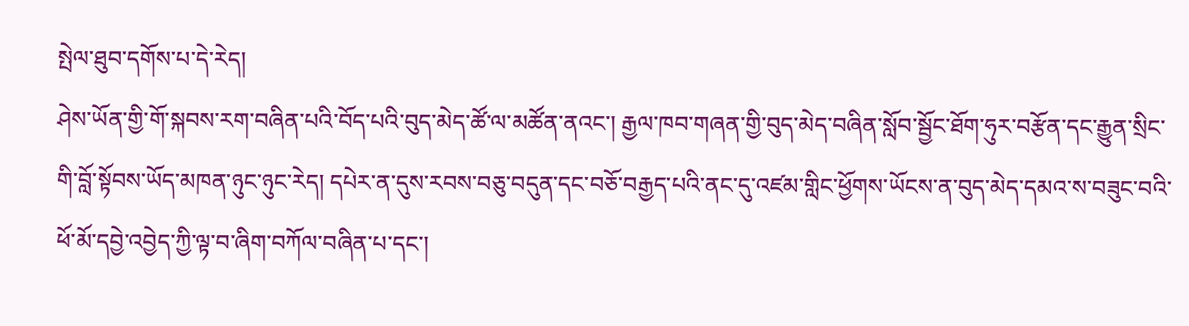སྤེལ་ཐུབ་དགོས་པ་དེ་རེད།
ཤེས་ཡོན་གྱི་གོ་སྐབས་རག་བཞིན་པའི་བོད་པའི་བུད་མེད་ཚོ་ལ་མཚོན་ནའང་། རྒྱལ་ཁབ་གཞན་གྱི་བུད་མེད་བཞིན་སློབ་སྦྱོང་ཐོག་ཧུར་བརྩོན་དང་རྒྱུན་སྲིང་གི་བློ་སྟོབས་ཡོད་མཁན་ཉུང་ཉུང་རེད། དཔེར་ན་དུས་རབས་བཅུ་བདུན་དང་བཅོ་བརྒྱད་པའི་ནང་དུ་འཛམ་གླིང་ཕྱོགས་ཡོངས་ན་བུད་མེད་དམའ་ས་བཟུང་བའི་ཕོ་མོ་དབྱེ་འབྱེད་ཀྱི་ལྟ་བ་ཞིག་བཀོལ་བཞིན་པ་དང་།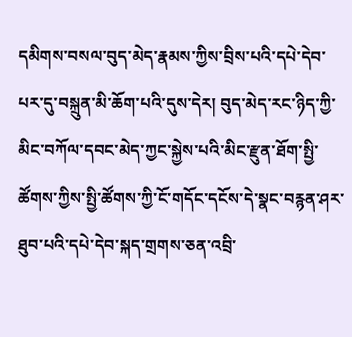དམིགས་བསལ་བུད་མེད་རྣམས་ཀྱིས་བྲིས་པའི་དཔེ་དེབ་པར་དུ་བསྐྲུན་མི་ཆོག་པའི་དུས་དེར། བུད་མེད་རང་ཉིད་ཀྱི་མིང་བཀོལ་དབང་མེད་ཀྱང་སྐྱེས་པའི་མིང་རྫུན་ཐོག་སྤྱི་ཚོགས་ཀྱིས་སྤྱི་ཚོགས་ཀྱི་ངོ་གདོང་དངོས་དེ་སྣང་བརྙན་ཤར་ཐུབ་པའི་དཔེ་དེབ་སྐད་གྲགས་ཅན་འབྲི་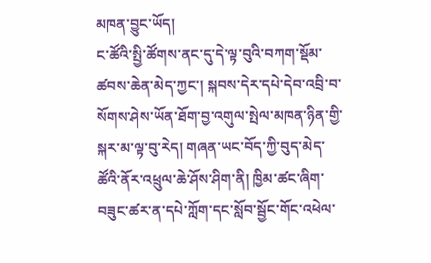མཁན་བྱུང་ཡོད།
ང་ཚོའི་སྤྱི་ཚོགས་ནང་དུ་དེ་ལྟ་བུའི་བཀག་སྡོམ་ཚབས་ཆེན་མེད་ཀྱང་། སྐབས་དེར་དཔེ་དེབ་འབྲི་བ་སོགས་ཤེས་ཡོན་ཐོག་བྱ་འགུལ་སྤེལ་མཁན་ཉིན་གྱི་སྐར་མ་ལྟ་བུ་རེད། གཞན་ཡང་བོད་ཀྱི་བུད་མེད་ཚོའི་ནོར་འཕྲུལ་ཆེ་ཤོས་ཤིག་ནི། ཁྱིམ་ཚང་ཞིག་བཟུང་ཚར་ན་དཔེ་ཀློག་དང་སློབ་སྦྱོང་གོང་འཕེལ་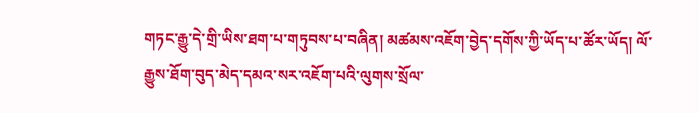གཏང་རྒྱུ་དེ་གྲི་ཡིས་ཐག་པ་གཏུབས་པ་བཞིན། མཚམས་འཇོག་བྱེད་དགོས་ཀྱི་ཡོད་པ་ཚོར་ཡོད། ལོ་རྒྱུས་ཐོག་བུད་མེད་དམའ་སར་འཇོག་པའི་ལུགས་སྲོལ་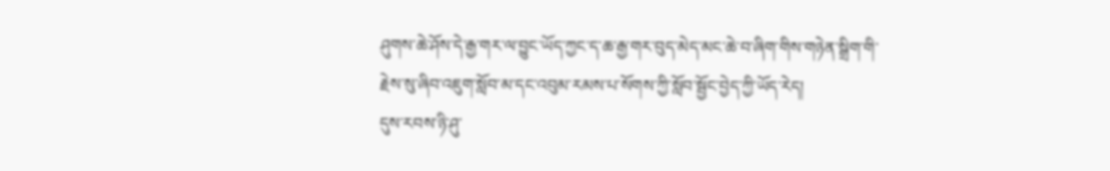ཤུགས་ཆེ་ཤོས་དེ་རྒྱ་གར་ལ་བྱུང་ཡོད་ཀྱང་ད་ཆ་རྒྱ་གར་བུད་མེད་མང་ཆེ་བ་ཞིག་གིས་གཉེན་སྒྲིག་གི་རྗེས་སུ་ཞིབ་འཇུག་སློབ་མ་དང་འབུམ་རམས་པ་སོགས་ཀྱི་སློབ་སྦྱོང་བྱེད་ཀྱི་ཡོད་རེད།
དུས་རབས་ཉི་ཤུ་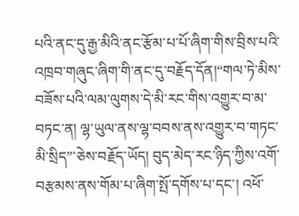པའི་ནང་དུ་རྒྱ་མིའི་ནང་རྩོམ་པ་པོ་ཞིག་གིས་བྲིས་པའི་འཁྲབ་གཞུང་ཞིག་གི་ནང་དུ་བརྗོད་དོན།“གལ་ཏེ་མིས་བཟོས་པའི་ལམ་ལུགས་དེ་མི་རང་གིས་འགྱུར་བ་མ་བཏང་ན། ལྷ་ཡུལ་ནས་ལྷ་བབས་ནས་འགྱུར་བ་གཏང་མི་སྲིད”་ཅེས་བརྗོད་ཡོད། བུད་མེད་རང་ཉིད་ཀྱིས་འགོ་བརྩམས་ནས་གོམ་པ་ཞིག་སྤོ་དགོས་པ་དང་། འཕོ་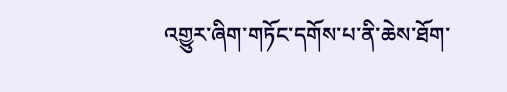འགྱུར་ཞིག་གཏོང་དགོས་པ་ནི་ཆེས་ཐོག་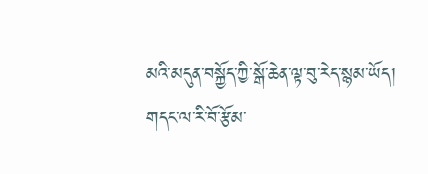མའི་མདུན་བསྐྱོད་ཀྱི་སྒོ་ཆེན་ལྟ་བུ་རེད་སྙམ་ཡོད།
གདང་ལ་རི་བོ་རྩོམ་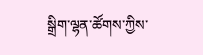སྒྲིག་ལྷན་ཚོགས་ཀྱིས་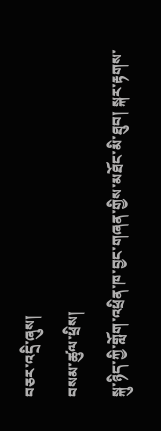བཅར་འདྲི་ཞུས།
བསམ་ཚུལ་ཕྲིས།
སྐུ་ཉིད་ཀྱི་གློག་འཕྲིན་ཁ་བྱང་གཞན་གྱིས་མཐོང་མི་ཐུབ། སྐར་རྟགས་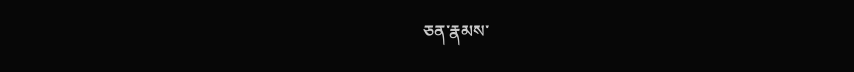ཅན་རྣམས་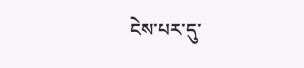ངེས་པར་དུ་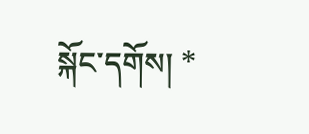སྐོང་དགོས། *